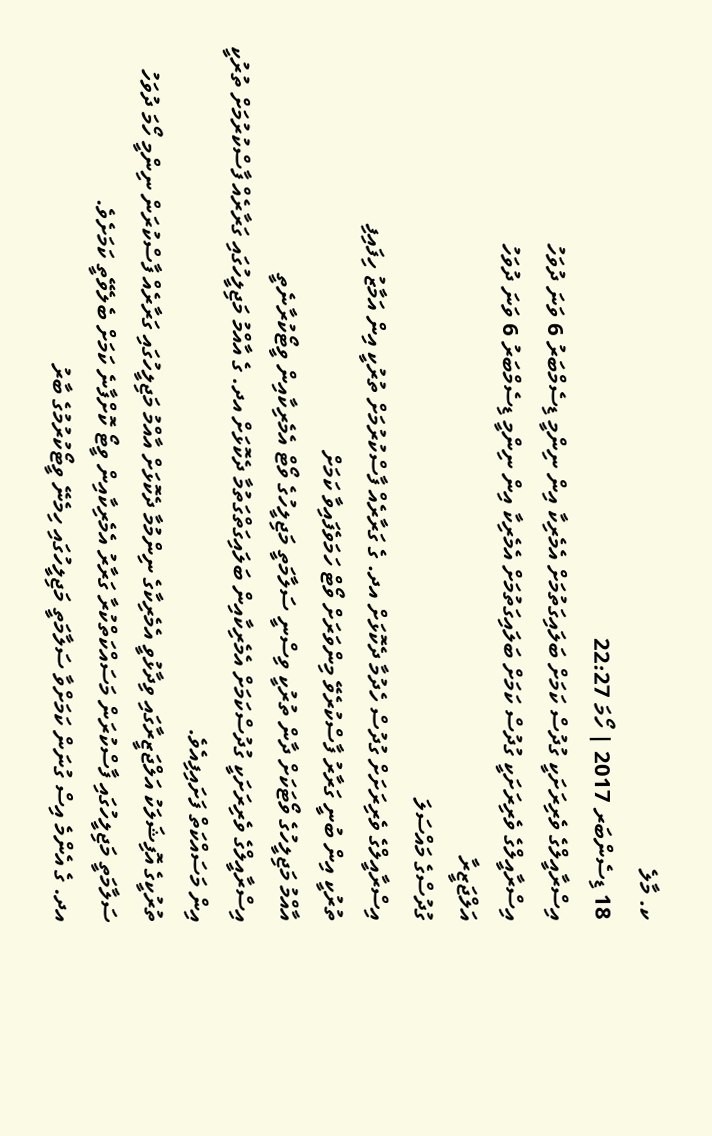ކ. މާލެ
18 ޑިސެންބަރ 2017 | ހޯމަ 22:27
އިސްރާއީލްގެ ވެރިރަށަކީ ގުދުސް ކަމަށް ބަލައިގަތުމަށް އެމެރިކާ އިން ނިންމީ ޑިސެމްބަރު 6 ވަނަ ދުވަހު
އިސްރާއީލްގެ ވެރިރަށަކީ ގުދުސް ކަމަށް ބަލައިގަތުމަށް އެމެރިކާ އިން ނިންމީ ޑިސެމްބަރު 6 ވަނަ ދުވަހު
އަލްޖަޒީރާ
ގުދުސްގެ މައްސަލަ
އިސްރާއީލްގެ ވެރިރަށަށް ގުދުސް ހެދުމާ ދެކޮޅަށް އދ. ގެ ގަރާރެއް ފާސްކުރުމަށް ތުރުކީ އިން އަމާޒު ހިފައިފި
ތުރުކީ އިން ބުނީ ގަރާރު ފާސްކުރެވޭ މިންވަރަށް ވޯޓް ހަމަވެފައިވާ ކަމަށް
އާއްމު މަޖިލީހުގެ ވޯޓަކަށް ދާން ތުރުކީ ވިސްނީ ސަލާމަތީ މަޖިލީހުގެ ވޯޓް އެމެރިކާއިން ވީޓޯކުރާނެތީ
އިސްރާއީލްގެ ވެރިރަށަކީ ގުދުސްކަމަށް އެމެރިކާއިން ބަލައިގަތްގަތުމާ ދެކޮޅަށް އދ. ގެ އާއްމު މަޖިލީހުގައި ގަރާރެއް ފާސްކުރުމަށް ތުރުކީ އިން މަސައްކަތް ފަށައިފިއެވެ.
ތުރުކީގެ އޮފިޝަލަކު އަލްޖަޒީރާގައި ވިދާޅުވީ އެމެރިކާގެ ނިންމުމާ ދެކޮޅަށް އާއްމު މަޖިލީހުގައި ގަރާރެއް ފާސްކުރަން ނިންމީ ހޯމަ ދުވަހު ސަލާމަތީ މަޖިލީހުގައި ފާސްކުރަން މަސައްކަތްކުރާ ގަރާރު އެމެރިކާއިން ވީޓޯ ކޮށްފާނެ ކަމަށް ބެލެވޭތީ ކަމަށެވެ.
އދ. ގެ އެންމެ އިސް ގުނަން ކަމަށްވާ ސަލާމަތީ މަޖިލީހުގައި ހިމެނޭ ވީޓޯކުރުމުގެ ބާރު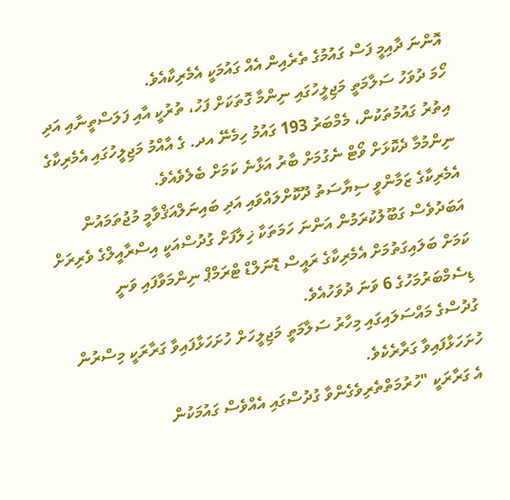އޮންނަ ދާއިމީ ފަސް ގައުމުގެ ތެރެއިން އެއް ގައުމަކީ އެމެރިކާއެވެ.
ހޯމަ ދުވަހު ސަލާމަތީ މަޖިލީހުގައި ނިންމާ ގޮތަކަށް ފަހު، ތުރުކީ އާއި ފަލަސްތީނާއި އަދި އިތުރު ގައުމުތަކުން، މެމްބަރު 193 ގައުމު ހިމެނޭ އދ. ގެ އާއްމު މަޖިލީހުގައި އެމެރިކާގެ ނިންމުމާ ދެކޮޅަށް ވޯޓް ނެގުމަށް ބާރު އަޅާނެ ކަމަށް ބެލެވެއެވެ.
އެމެރިކާގެ ޒަމާންވީ ސިޔާސަތު ދޫކޮށްލައްވައި އަދި ބައިނަލްއަޤްވާމީ މުޖުތަމައުން އަބަދުވެސް ގަބޫލުކުރަމުން އަންނަ ހަމަތަކާ ޚިލާފަށް ގުދުސްއަކީ އިސްރާއީލްގެ ވެރިރަށް ކަމަށް ބަލައިގަތުމަށް އެމެރިކާގެ ރައީސް ޑޮނަލްޑް ޓްރަމްޕް ނިންމަވާފައި ވަނީ ޑިސެމްބަރުމަހުގެ 6 ވަނަ ދުވަހުއެވެ.
ގުދުސްގެ މައްސަލައިގައި މިހާރު ސަލާމަތީ މަޖިލީހަށް ހުށަހަޅާފައިވާ ގަރާރަކީ މިސްރުން ހުށަހަޅާފައިވާ ގަރާރެކެވެ.
 އެ ގަރާރަކީ "ހުރުމަތްތެރިވެގެންވާ ގުދުސްގައި އެއްވެސް ގައުމަކުން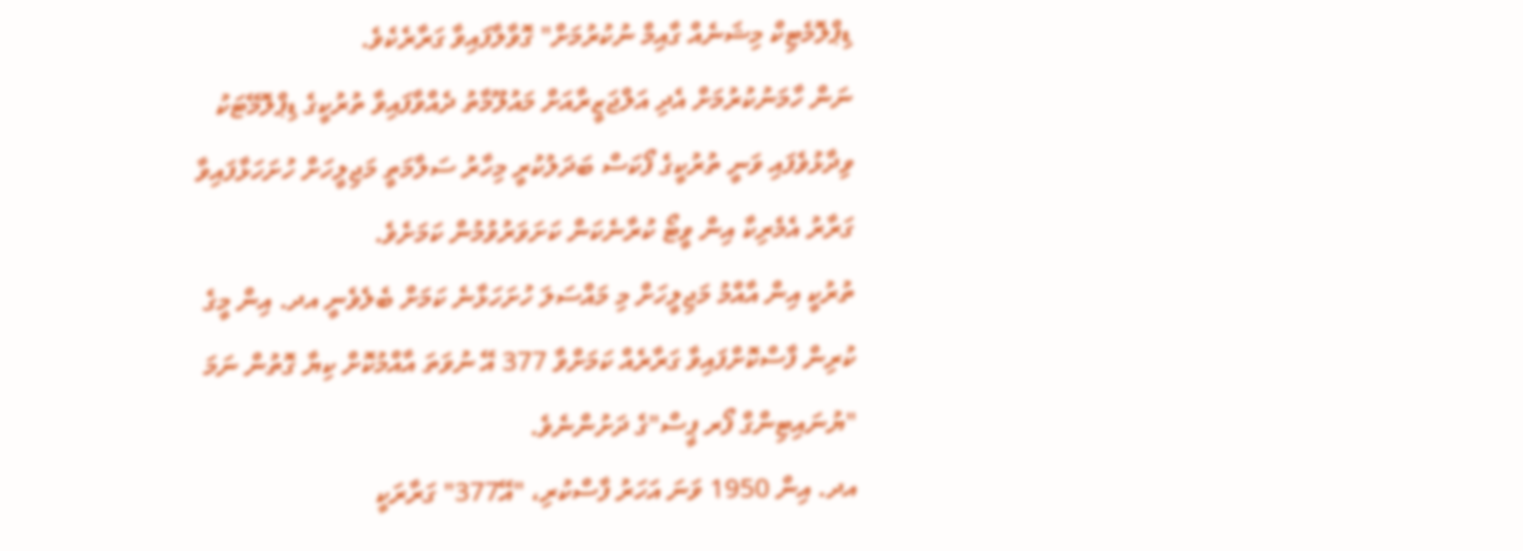ޑިޕްލޮމެޓިކް މިޝަނެއް ގާއިމް ނުކުރުމަށް" ގޮވާލާފައިވާ ގަރާރެކެވެ.
ނަން ހާމަނުކުރުމަށް އެދި އަލްޖަޒީރާއަށް މައުލޫމާތު ދެއްވާފައިވާ ތުރުކީގެ ޑިޕްލޮމޭޓަކު ވިދާޅުވެފައި ވަނީ ތުރުކީގެ ފޯކަސް ބަދަލުކުރީ މިހާރު ސަލާމަތީ މަޖިލީހަށް ހުށަހަޅާފައިވާ ގަރާރު އެމެރިކާ އިން ވީޓޯ ކުރާނެކަން ކަށަވަރުވުމުން ކަމަށެވެ.
ތުރުކީ އިން އާއްމު މަޖިލީހަށް މި މައްސަލަ ހުށަހަޅާނެ ކަމަށް ބެލެވެނީ އދ. އިން މީގެ ކުރިން ފާސްކޮށްފައިވާ ގަރާރެއް ކަމަށްވާ 377 އޭ ނުވަތަ އާއްމުކޮށް ކިޔާ ގޮތުން ނަމަ "ޔުނައިޓިންގް ފޯރ ޕީސް"ގެ ދަށުންނެވެ.
އދ. އިން 1950 ވަނަ އަހަރު ފާސްކުރި، "އޭ377" ގަރާރަކީ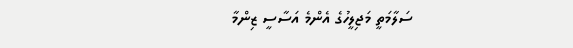ސަލާމަތީ މަޖިލީހުގެ އެންމެ އަސާސީ ޒިންމާ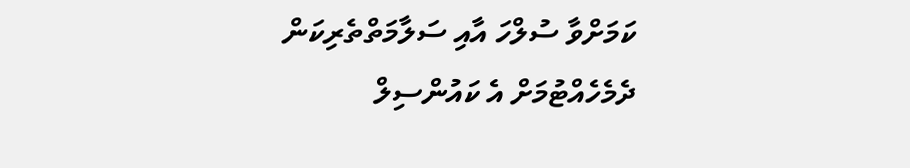ކަމަށްވާ ސުލްހަ އާއި ސަލާމަތްތެރިކަން ދެމެހެއްޓުމަށް އެ ކައުންސިލް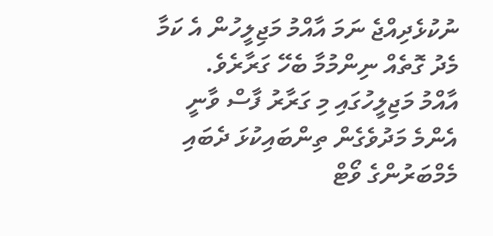ނުކުޅެދިއްޖެ ނަމަ އާއްމު މަޖިލީހުން އެ ކަމާ މެދު ގޮތެއް ނިންމުމާ ބެހޭ ގަރާރެވެ.
އާއްމު މަޖިލީހުގައި މި ގަރާރު ފާސް ވާނީ އެންމެ މަދުވެގެން ތިންބައިކުޅަ ދެބައި މެމްބަރުންގެ ވޯޓް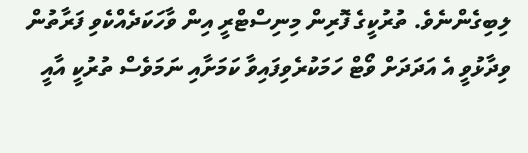ލިބިގެންނެވެ. ތުރުކީގެ ފޮރިން މިނިސްޓްރީ އިން ވާހަކަދެއްކެވި ފަރާތުން ވިދާޅުވީ އެ އަދަދަށް ވޯޓް ހަމަކުރެވިފައިވާ ކަމަށާއި ނަމަވެސް ތުރުކީ އާއީ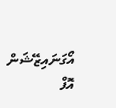އޯގަނައިޒޭޝަން އޮފް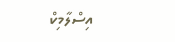އިސްލާމިކް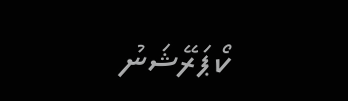ކޯޕަރޭޝަނު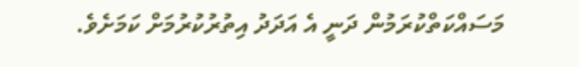މަސައްކަތްކުރަމުން ދަނީ އެ އަދަދު އިތުރުކުރުމަށް ކަމަށެވެ.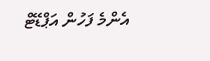އެންމެ ފަހުން އަޕްޑޭޓް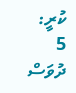ކުރީ: 5 ދުވަސް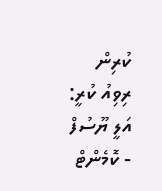ކުރިން
ރިވިއު ކުރީ: އަލީ ޔޫސުފް
- ކޮމެންޓް